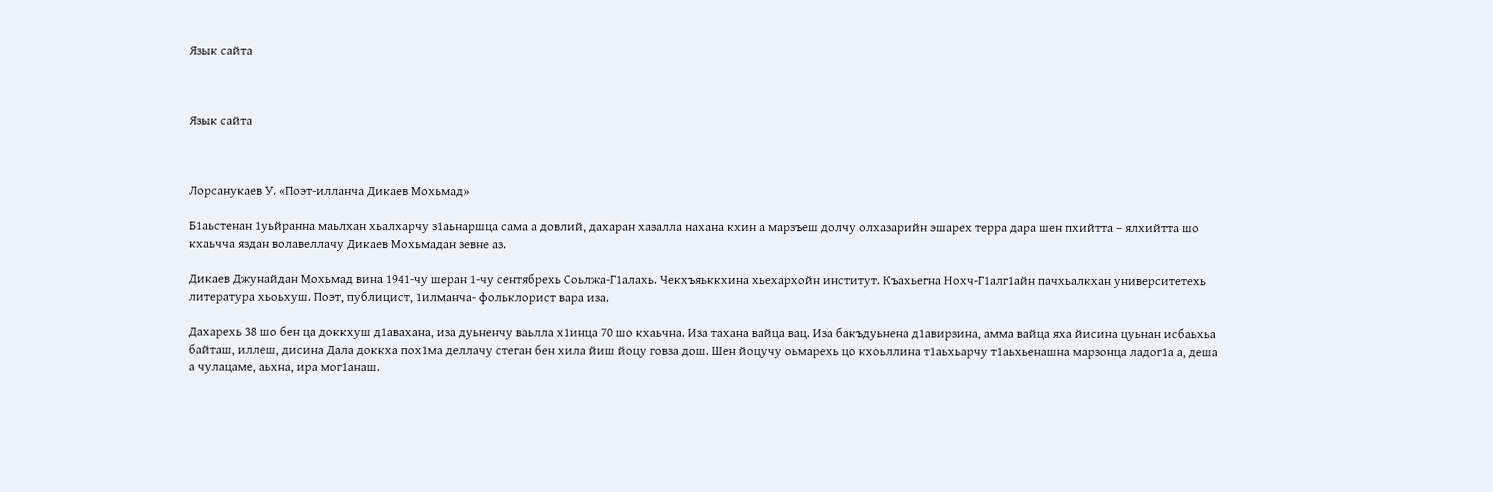Язык сайта



Язык сайта



Лорсанукаев У. «Поэт-илланча Дикаев Мохьмад»

Б1аьстенан 1уьйранна маьлхан хьалхарчу з1аьнаршца сама а довлий, дахаран хазалла нахана кхин а марзъеш долчу олхазарийн эшарех терра дара шен пхийтта – ялхийтта шо кхаьчча яздан волавеллачу Дикаев Мохьмадан зевне аз.

Дикаев Джунайдан Мохьмад вина 1941-чу шеран 1-чу сентябрехь Соьлжа-Г1алахь. Чекхъяьккхина хьехархойн институт. Къахьегна Нохч-Г1алг1айн пачхьалкхан университетехь литература хьоьхуш. Поэт, публицист, 1илманча- фольклорист вара иза.

Дахарехь 38 шо бен ца доккхуш д1авахана, иза дуьненчу ваьлла х1инца 70 шо кхаьчна. Иза тахана вайца вац. Иза бакъдуьнена д1авирзина, амма вайца яха йисина цуьнан исбаьхьа байташ, иллеш, дисина Дала доккха пох1ма деллачу стеган бен хила йиш йоцу говза дош. Шен йоцучу оьмарехь цо кхоьллина т1аьхьарчу т1аьхьенашна марзонца ладог1а а, деша а чулацаме, аьхна, ира мог1анаш.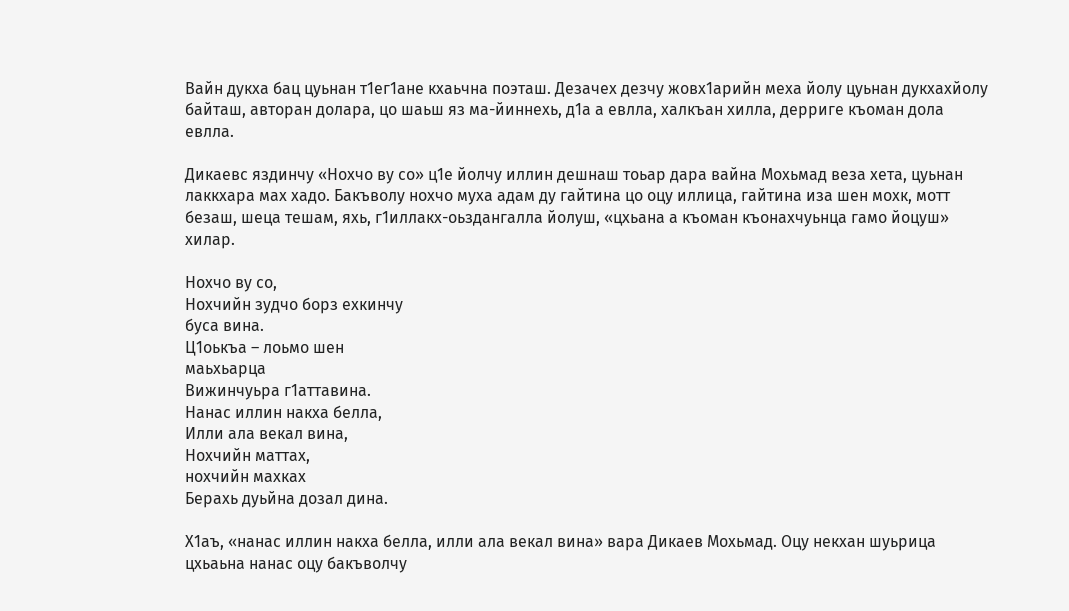Вайн дукха бац цуьнан т1ег1ане кхаьчна поэташ. Дезачех дезчу жовх1арийн меха йолу цуьнан дукхахйолу байташ, авторан долара, цо шаьш яз ма-йиннехь, д1а а евлла, халкъан хилла, дерриге къоман дола евлла.

Дикаевс яздинчу «Нохчо ву со» ц1е йолчу иллин дешнаш тоьар дара вайна Мохьмад веза хета, цуьнан лаккхара мах хадо. Бакъволу нохчо муха адам ду гайтина цо оцу иллица, гайтина иза шен мохк, мотт безаш, шеца тешам, яхь, г1иллакх-оьздангалла йолуш, «цхьана а къоман къонахчуьнца гамо йоцуш» хилар.

Нохчо ву со,
Нохчийн зудчо борз ехкинчу
буса вина.
Ц1оькъа – лоьмо шен
маьхьарца
Вижинчуьра г1аттавина.
Нанас иллин накха белла,
Илли ала векал вина,
Нохчийн маттах,
нохчийн махках
Берахь дуьйна дозал дина.

Х1аъ, «нанас иллин накха белла, илли ала векал вина» вара Дикаев Мохьмад. Оцу некхан шуьрица цхьаьна нанас оцу бакъволчу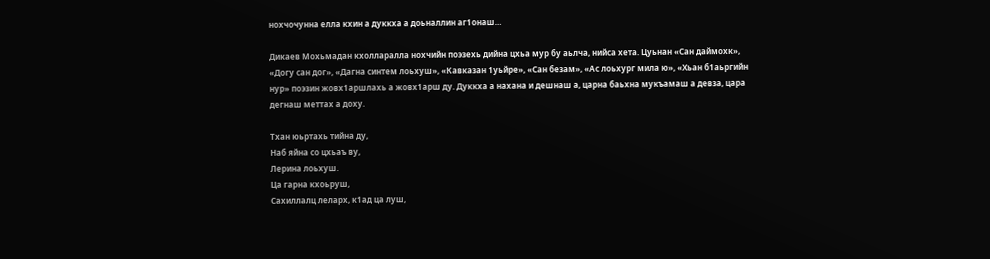нохчочунна елла кхин а дуккха а доьналлин аг1онаш…

Дикаев Мохьмадан кхолларалла нохчийн поэзехь дийна цхьа мур бу аьлча, нийса хета. Цуьнан «Сан даймохк», «Догу сан дог», «Дагна синтем лоьхуш», «Кавказан 1уьйре», «Сан безам», «Ас лоьхург мила ю», «Хьан б1аьргийн нур» поэзин жовх1аршлахь а жовх1арш ду. Дуккха а нахана и дешнаш а, царна баьхна мукъамаш а девза, цара дегнаш меттах а доху.

Тхан юьртахь тийна ду,
Наб яйна со цхьаъ ву,
Лерина лоьхуш.
Ца гарна кхоьруш,
Сахиллалц леларх, к1ад ца луш,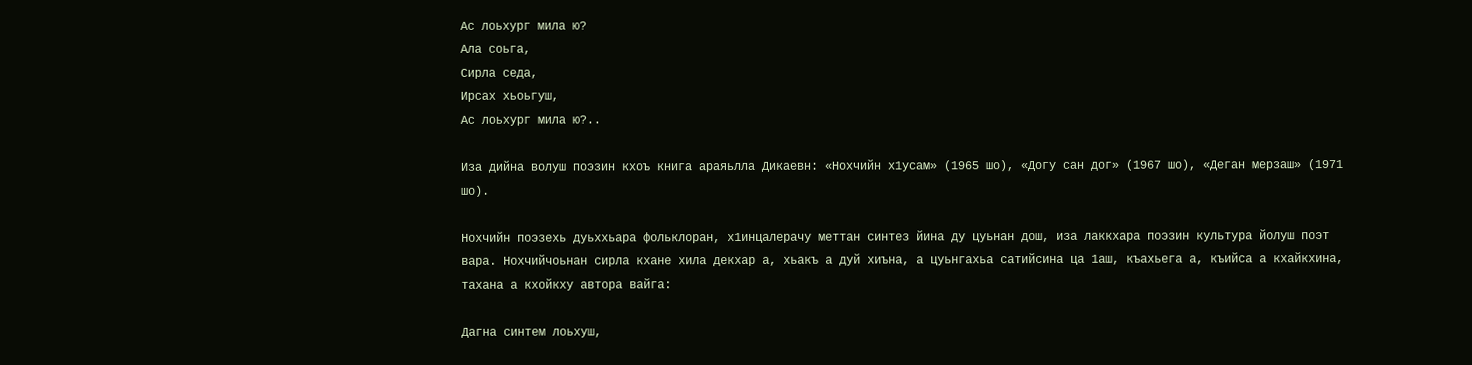Ас лоьхург мила ю?
Ала соьга,
Сирла седа,
Ирсах хьоьгуш,
Ас лоьхург мила ю?..

Иза дийна волуш поэзин кхоъ книга араяьлла Дикаевн: «Нохчийн х1усам» (1965 шо), «Догу сан дог» (1967 шо), «Деган мерзаш» (1971 шо).

Нохчийн поэзехь дуьххьара фольклоран, х1инцалерачу меттан синтез йина ду цуьнан дош, иза лаккхара поэзин культура йолуш поэт вара. Нохчийчоьнан сирла кхане хила декхар а, хьакъ а дуй хиъна, а цуьнгахьа сатийсина ца 1аш, къахьега а, къийса а кхайкхина, тахана а кхойкху автора вайга:

Дагна синтем лоьхуш,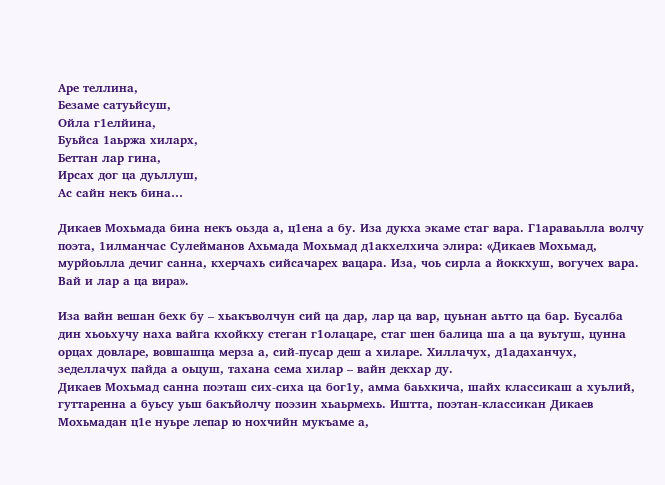Аре теллина,
Безаме сатуьйсуш,
Ойла г1елйина,
Буьйса 1аьржа хиларх,
Беттан лар гина,
Ирсах дог ца дуьллуш,
Ас сайн некъ бина…

Дикаев Мохьмада бина некъ оьзда а, ц1ена а бу. Иза дукха экаме стаг вара. Г1араваьлла волчу поэта, 1илманчас Сулейманов Ахьмада Мохьмад д1акхелхича элира: «Дикаев Мохьмад, мурйоьлла дечиг санна, кхерчахь сийсачарех вацара. Иза, чоь сирла а йоккхуш, вогучех вара. Вай и лар а ца вира».

Иза вайн вешан бехк бу – хьакъволчун сий ца дар, лар ца вар, цуьнан аьтто ца бар. Бусалба дин хьоьхучу наха вайга кхойкху стеган г1олацаре, стаг шен балица ша а ца вуьтуш, цунна орцах довларе, вовшашца мерза а, сий-пусар деш а хиларе. Хиллачух, д1адаханчух, зеделлачух пайда а оьцуш, тахана сема хилар – вайн декхар ду.
Дикаев Мохьмад санна поэташ сих-сиха ца бог1у, амма баьхкича, шайх классикаш а хуьлий, гуттаренна а буьсу уьш бакъйолчу поэзин хьаьрмехь. Иштта, поэтан-классикан Дикаев Мохьмадан ц1е нуьре лепар ю нохчийн мукъаме а,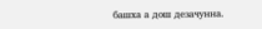башха а дош дезачунна.